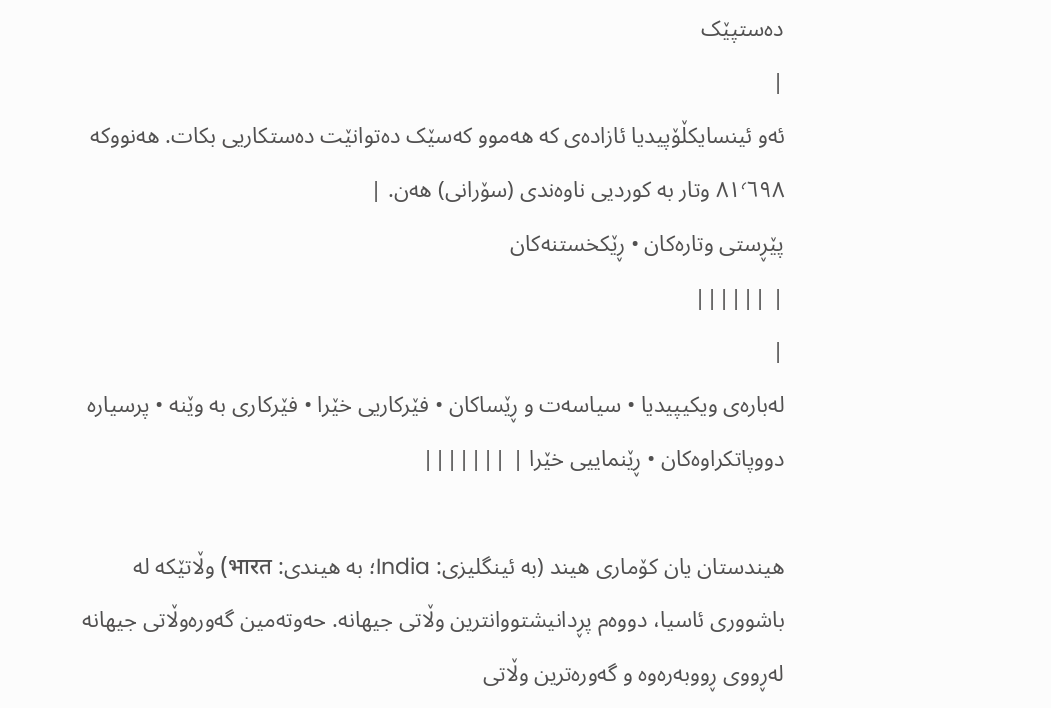دەستپێک
|
ئەو ئینسایکڵۆپیدیا ئازادەی کە ھەموو کەسێک دەتوانێت دەستکاریی بکات. ھەنووکە ٨١٬٦٩٨ وتار بە کوردیی ناوەندی (سۆرانی) ھەن. |
پێڕستی وتارەکان • ڕێکخستنەکان
| ||||||
|
لەبارەی ویکیپیدیا • سیاسەت و ڕێساکان • فێرکاریی خێرا • فێرکاری بە وێنە • پرسیارە دووپاتکراوەکان • ڕێنماییی خێرا | |||||||

ھیندستان یان کۆماری ھیند (بە ئینگلیزی: India؛ بە ھیندی: भारत) وڵاتێکە لە باشووری ئاسیا، دووەم پڕدانیشتووانترین وڵاتی جیھانە. حەوتەمین گەورەوڵاتی جیھانە لەڕووی ڕووبەرەوە و گەورەترین وڵاتی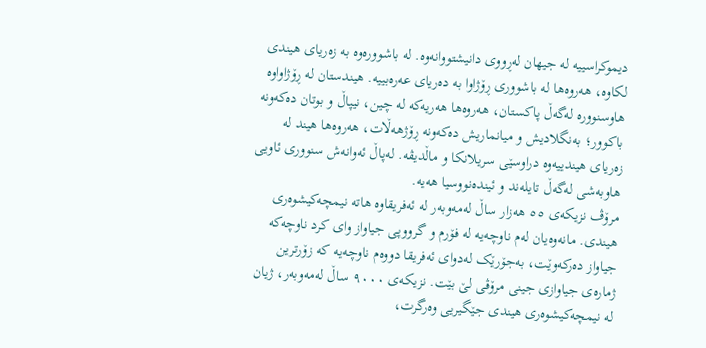دیموکراسییە لە جیھان لەڕووی دانیشتووانەوە. لە باشوورەوە بە زەریای ھیندی لکاوە، ھەروەھا لە باشووری ڕۆژاوا بە دەریای عەرەبییە. ھیندستان لە ڕۆژاواوە ھاوسنوورە لەگەڵ پاکستان، ھەروەھا ھەریەکە لە چین، نیپاڵ و بوتان دەکەونە باکوور؛ بەنگلادیش و میانماریش دەکەونە ڕۆژھەڵات، ھەروەھا ھیند لە زەریای ھیندییەوە دراوسێی سریلانکا و ماڵدیڤە. لەپاڵ ئەوانەش سنووری ئاویی ھاوبەشی لەگەڵ تایلەند و ئیندەنووسیا ھەیە.
مرۆڤ نزیکەی ٥٥ ھەزار ساڵ لەمەوبەر لە ئەفریقاوە ھاتە نیمچەکیشوەری ھیندی. مانەوەیان لەم ناوچەیە لە فۆرم و گرووپی جیاواز وای کرد ناوچەکە جیاواز دەرکەوێت، بەجۆرێک لەدوای ئەفریقا دووەم ناوچەیە کە زۆرترین ژمارەی جیاوازی جینی مرۆڤی لێ بێت. نزیکەی ٩٠٠٠ ساڵ لەمەوبەر، ژیان لە نیمچەکیشوەری ھیندی جێگیریی وەرگرت،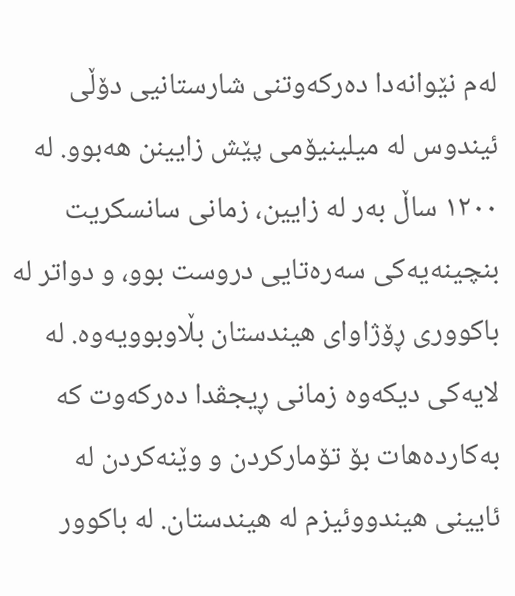لەم نێوانەدا دەرکەوتنی شارستانیی دۆڵی ئیندوس لە میلینیۆمی پێش زایینن ھەبوو. لە ١٢٠٠ ساڵ بەر لە زایین، زمانی سانسکریت بنچینەیەکی سەرەتایی دروست بوو، و دواتر لە باکووری ڕۆژاوای ھیندستان بڵاوبوویەوە. لە لایەکی دیکەوە زمانی ڕیجڤدا دەرکەوت کە بەکاردەھات بۆ تۆمارکردن و وێنەکردن لە ئایینی ھیندووئیزم لە ھیندستان. لە باکوور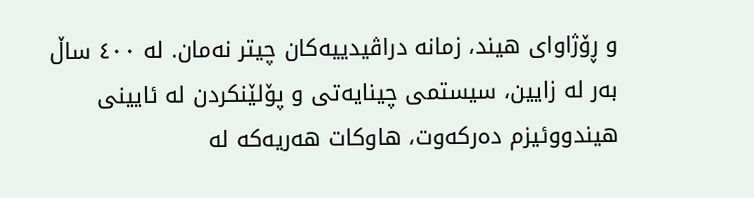و ڕۆژاوای ھیند، زمانە دراڤیدییەکان چیتر نەمان. لە ٤٠٠ ساڵ بەر لە زایین، سیستمی چینایەتی و پۆلێنکردن لە ئایینی ھیندووئیزم دەرکەوت، ھاوکات ھەریەکە لە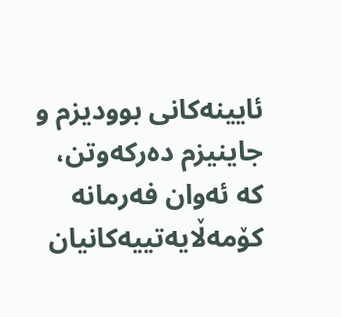ئایینەکانی بوودیزم و جاینیزم دەرکەوتن، کە ئەوان فەرمانە کۆمەڵایەتییەکانیان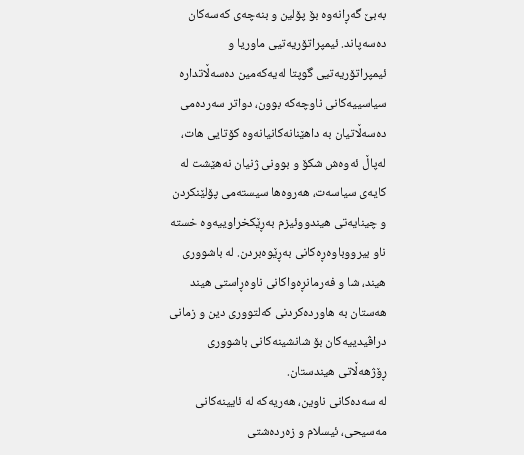بەبێ گەڕانەوە بۆ پۆلین و بنەچەی کەسەکان دەسەپاند. ئیمپراتۆریەتیی ماوریا و ئیمپراتۆریەتیی گوپتا لەیەکەمین دەسەڵاتدارە سیاسییەکانی ناوچەکە بوون، دواتر سەردەمی دەسەڵاتیان بە داھێنانەکانیانەوە کۆتایی ھات، لەپاڵ ئەوەش شکۆ و بوونی ژنیان نەھێشت لە کایەی سیاسەت، ھەروەھا سیستەمی پۆلێنکردن و چینایەتی ھیندووئیزم بەڕێکخراوییەوە خستە ناو بیرووباوەڕەکانی بەڕێوەبردن. لە باشووری ھیند، شا و فەرمانڕەواکانی ناوەڕاستی ھیند ھەستان بە ھاوردەکردنی کەلتووری دین و زمانی دراڤیدییەکان بۆ شانشینەکانی باشووری ڕۆژھەڵاتی ھیندستان.
لە سەدەکانی ناوین، ھەریەکە لە ئایینەکانی مەسیحی، ئیسلام و زەردەشتی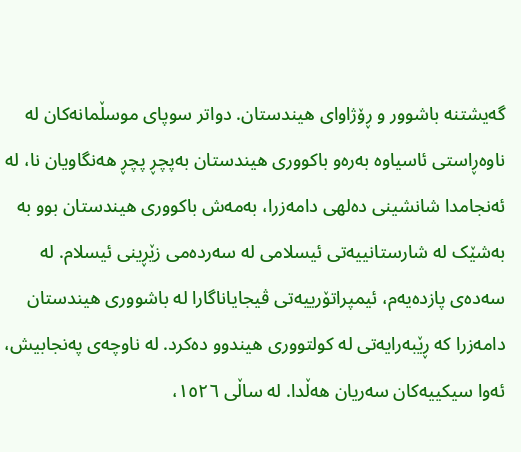گەیشتنە باشوور و ڕۆژاوای ھیندستان. دواتر سوپای موسڵمانەکان لە ناوەڕاستی ئاسیاوە بەرەو باکووری ھیندستان بەپچڕ پچڕ ھەنگاویان نا، لە ئەنجامدا شانشینی دەلھی دامەزرا، بەمەش باکووری ھیندستان بوو بە بەشێک لە شارستانییەتی ئیسلامی لە سەردەمی زێڕینی ئیسلام. لە سەدەی پازدەیەم، ئیمپراتۆرییەتی ڤیجایاناگارا لە باشووری ھیندستان دامەزرا کە ڕێبەرایەتی لە کولتووری ھیندوو دەکرد. لە ناوچەی پەنجابیش، ئەوا سیکییەکان سەریان ھەڵدا. لە ساڵی ١٥٢٦،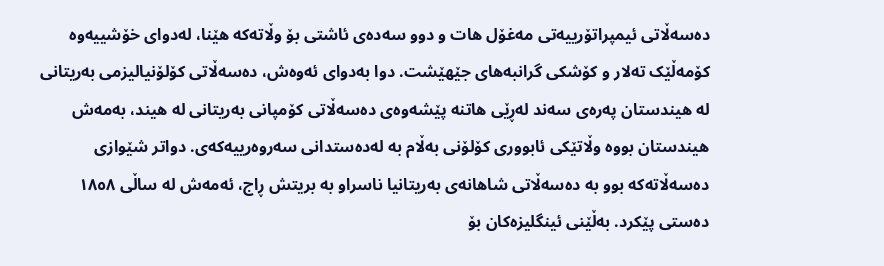دەسەڵاتی ئیمپراتۆرییەتی مەغۆل ھات و دوو سەدەی ئاشتی بۆ وڵاتەکە ھێنا، لەدوای خۆشییەوە کۆمەڵێک تەلار و کۆشکی گرانبەھای جێھێشت. دوا بەدوای ئەوەش، دەسەڵاتی کۆلۆنیالیزمی بەریتانی لە ھیندستان پەرەی سەند لەڕێی ھاتنە پێشەوەی دەسەڵاتی کۆمپانی بەریتانی لە ھیند، بەمەش ھیندستان بووە وڵاتێکی ئابووری کۆلۆنی بەڵام بە لەدەستدانی سەروەرییەکەی. دواتر شێوازی دەسەڵاتەکە بوو بە دەسەڵاتی شاھانەی بەریتانیا ناسراو بە بریتش ڕاج، ئەمەش لە ساڵی ١٨٥٨ دەستی پێکرد. بەڵێنی ئینگلیزەکان بۆ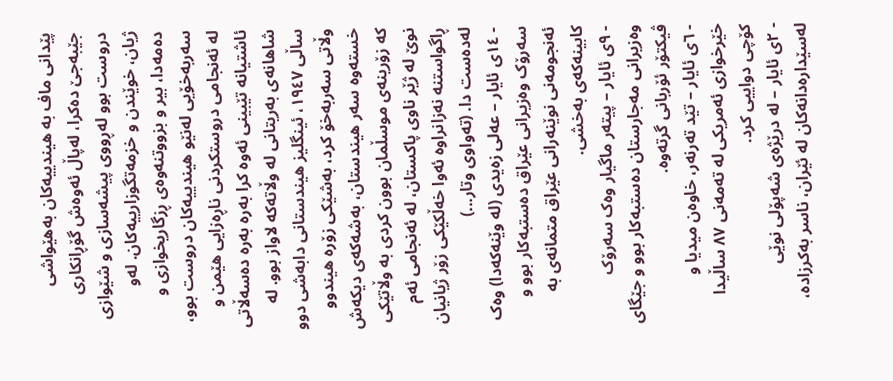پێدانی ماف بە ھیندییەکان بەھێواشی جێبەجێ دەکرا، لەپاڵ ئەوەش گۆڕانکاری دروست بوو لەڕووی پیشەسازی و شێوازی ژیان، خوێندن و خزمەتگوزارییەکان. لەو دەمەدا، بیر و بزووتنەوەی ڕزگاریخوازی و سەربەخۆیی لەنێو ھیندییەکان دروست بوو، لە ئەنجامی دروستکردنی ناڕەزایی ھێمن و ئاشتیانە تێبینی ئەوە کرا بەرە بەرە دەسەڵاتی شاھانەی بەریتانی لە وڵاتەکە لاواز بوو. لە ساڵی ١٩٤٧، ئینگلیز ھیندستانی دابەشی دوو وڵاتی سەربەخۆ کرد، بەشێکی زۆرە ھیندوو خستەوە سەر ھیندستان، بەشەکەی دیکەش کە زۆرینەی موسڵمان بوون کردی بە وڵاتێکی نوێ لە ژێر ناوی پاکستان، لە ئەنجامی ئەم ڕاگواستنە نەزانراوە ئەوا خەڵکێکی زۆر ژیانیان لەدەست دا. (تەواوی وتار...)
- ١٤ی ئایار – عەلی زەیدی (لە وێنەکەدا) وەک سەرۆک وەزیرانی عێراق دەستبەکار بوو و ئەنجومەنی نوێنەرانی عێراق متمانەی بە کابینەکەی بەخشی.
- ٩ی ئایار – پیتەر ماگیار وەک سەرۆک وەزیرانی مەجارستان دەستبەکار بوو و جێگای ڤیکتۆر ئۆربانی گرتەوە.
- ٦ی ئایار – تێد تەرنەر، خاوەن میدیا و خێرخوازی ئەمریکی لە تەمەنی ٨٧ ساڵیدا کۆچی دواییی کرد.
- ٢ی ئایار – لە درێژەی شەپۆلی نوێی لەسێدارەدانەکان لە ئێران، ناسر بەکرزادە،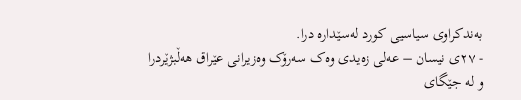بەندکراوی سیاسیی کورد لەسێدارە درا.
- ٢٧ی نیسان – عەلی زەیدی وەک سەرۆک وەزیرانی عێراق ھەڵبژێردرا و لە جێگای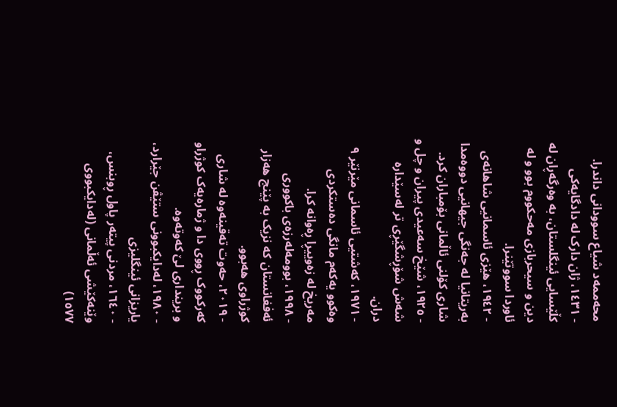محەممەد شیاع سوودانی داندرا.
- ١٤٣١، ژان دارک لە دادگایەکی کڵێسایی ئینگلستان، بە وەرگەڕان لە دین و سیحربازی مەحکووم بوو و لە ئاوردا سووتێنرا.
- ١٩٤٢، ھێزی ئاسمانیی شاھانەی بەریتانیا لە جەنگی جیھانیی دووەمدا شاری کۆلنی ئاڵمانی بۆمباران کرد.
- ١٩٢٥، شێخ سەعیدی پیران و چل و شەش شۆڕشگێڕی تر لەسێدارە دران.
- ١٩٧١، کەشتیی ئاسمانی مێرنێر ٩ وەکوو یەکەم مانگی دەستکردی مەریخ لە زەوییڕا ڕەوانە کرا.
- ١٩٩٨، بوومەلەرزەی باکووری ئەفغانستان کە نزیک بە پێنج ھەزار کوژراوی ھەبوو.
- ٢٠١٩، حەوت تەقینەوە لە شاری کەرکووک ڕووی دا و ژمارەیەک کوژراو و برینداری لێ کەوتەوە.
- ١٩٨٠، لەدایکبوونی ستێڤن جێرارد، یاریزانی ئینگلیزی
- ١٦٤٠، مردنی پیتەر پاول ڕوبنس، وێنەکێشی ئەڵمانی (لەدایکبووی ١٥٧٧)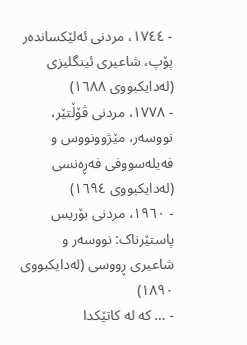- ١٧٤٤، مردنی ئەلێکساندەر پۆپ، شاعیری ئینگلیزی (لەدایکبووی ١٦٨٨)
- ١٧٧٨، مردنی ڤۆڵتێر، نووسەر، مێژوونووس و فەیلەسووفی فەڕەنسی (لەدایکبووی ١٦٩٤)
- ١٩٦٠، مردنی بۆریس پاستێرناک: نووسەر و شاعیری ڕووسی (لەدایکبووی ١٨٩٠)
- … کە لە کاتێکدا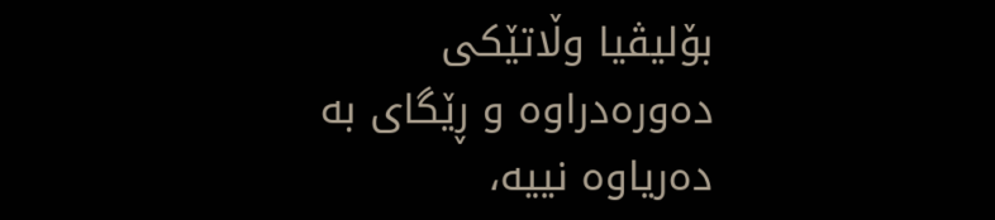بۆلیڤیا وڵاتێکی دەورەدراوە و ڕێگای بە دەریاوە نییە،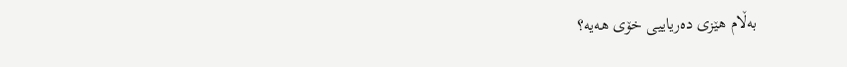بەڵام ھێزی دەریاییی خۆی ھەیە؟